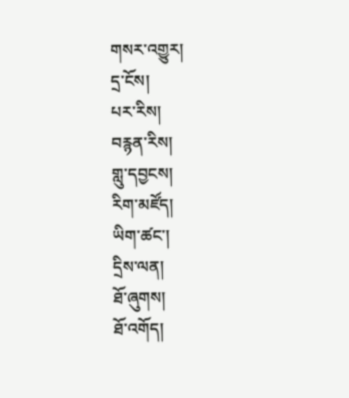གསར་འགྱུར།
དྲ་ངོས།
པར་རིས།
བརྙན་རིས།
གླུ་དབྱངས།
རིག་མཛོད།
ཡིག་ཚང་།
དྲིས་ལན།
ཐོ་ཞུགས།
ཐོ་འགོད།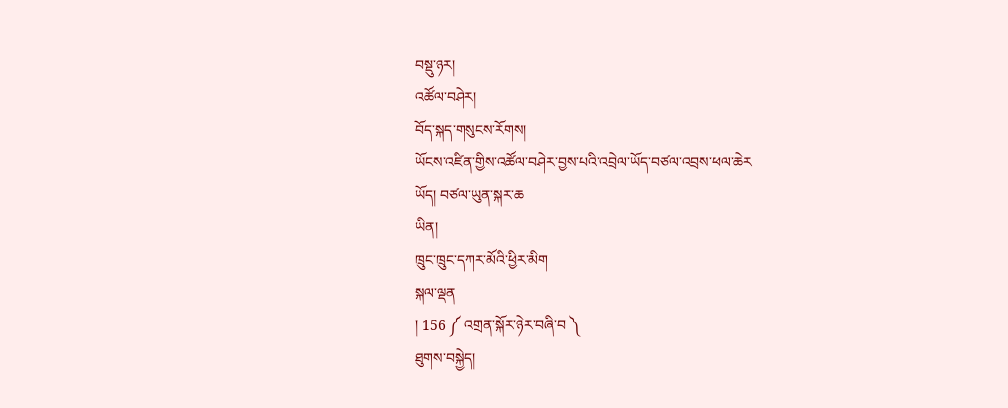བསྡུ་ཉར།
འཚོལ་བཤེར།
བོད་སྐད་གསུངས་རོགས།
ཡོངས་འཛིན་གྱིས་འཚོལ་བཤེར་བྱས་པའི་འབྲེལ་ཡོད་བཙལ་འབྲས་ཕལ་ཆེར
ཡོད། བཙལ་ཡུན་སྐར་ཆ
ཡིན།
ཁྲུང་ཁྲུང་དཀར་མོའི་ཕྱིར་མིག
སྐལ་ལྡན
། 156 ༼ འགྲན་སྐོར་ཉེར་བཞི་བ ༽
ཐུགས་བསྐྱེད།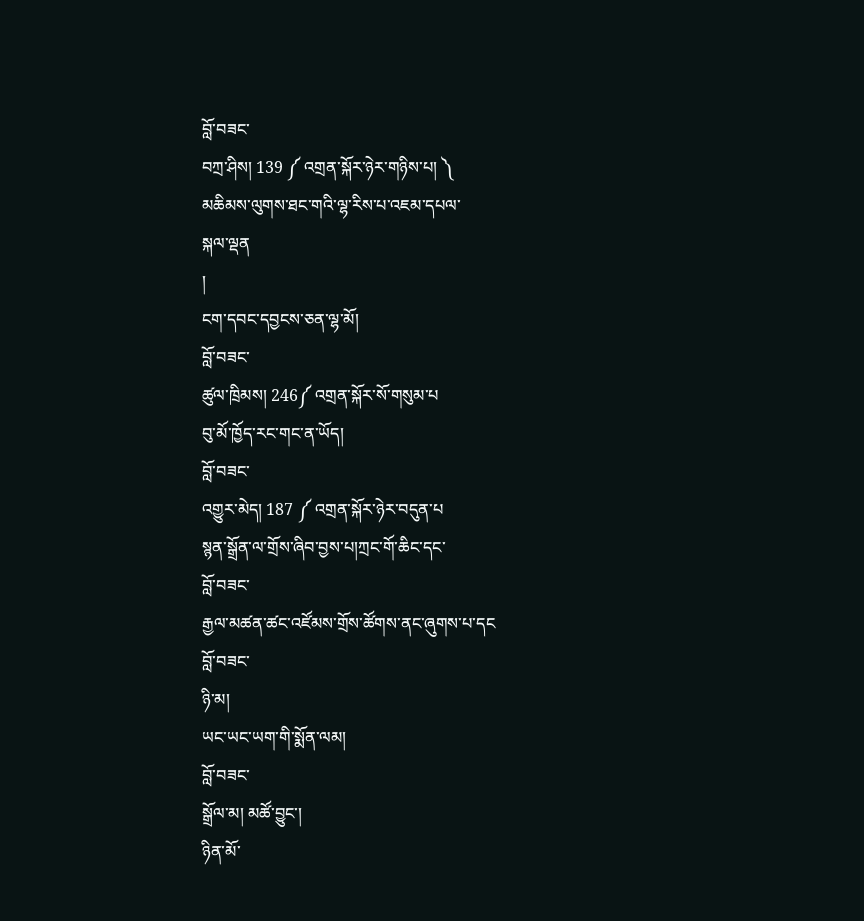བློ་བཟང་
བཀྲ་ཤིས། 139 ༼ འགྲན་སྐོར་ཉེར་གཉིས་པ། ༽
མཆིམས་ལུགས་ཐང་གའི་ལྷ་རིས་པ་འཇམ་དཔལ་
སྐལ་ལྡན
།
ངག་དབང་དབྱངས་ཅན་ལྷ་མོ།
བློ་བཟང་
ཚུལ་ཁྲིམས། 246༼ འགྲན་སྐོར་སོ་གསུམ་པ
བུ་མོ་ཁྱོད་རང་གང་ན་ཡོད།
བློ་བཟང་
འགྱུར་མེད། 187 ༼ འགྲན་སྐོར་ཉེར་བདུན་པ
སྙན་སྒྲོན་ལ་གྲོས་ཞིབ་བྱས་པ།ཀྲང་གོ་ཆིང་དང་
བློ་བཟང་
རྒྱལ་མཚན་ཚང་འཛོམས་གྲོས་ཚོགས་ནང་ཞུགས་པ་དང
བློ་བཟང་
ཉི་མ།
ཡང་ཡང་ཡག་གི་སྨོན་ལམ།
བློ་བཟང་
སྒྲོལ་མ། མཚོ་བྱུང་།
ཉིན་མོ་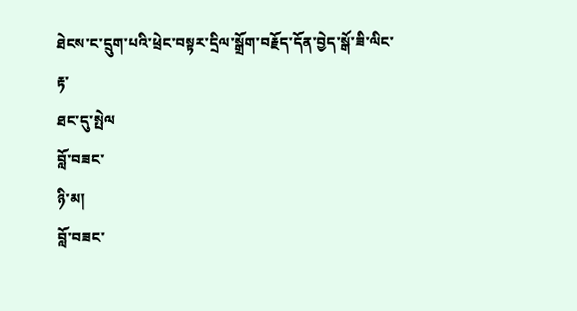ཐེངས་ང་དྲུག་པའི་ཕྲེང་བསྟར་དྲིལ་སྒྲོག་བརྗོད་དོན་བྱེད་སྒོ་ཟི་ལིང་
རྟ་
ཐང་དུ་སྤེལ
བློ་བཟང་
ཉི་མ།
བློ་བཟང་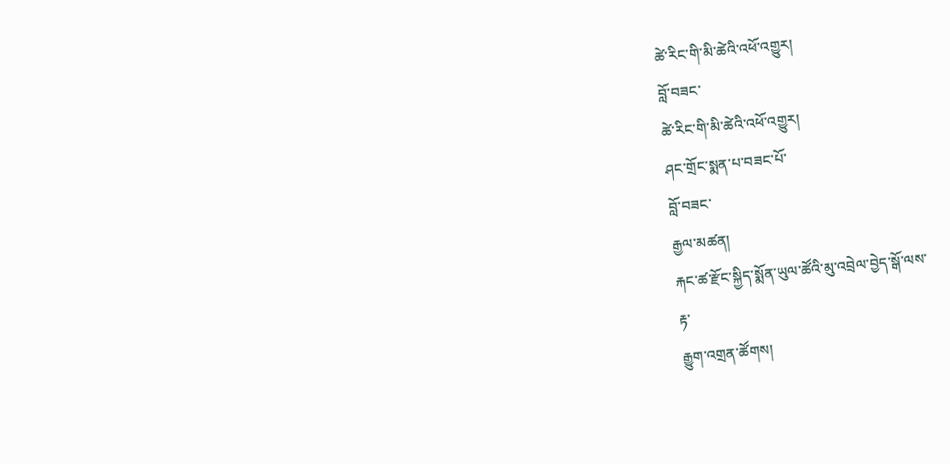ཚེ་རིང་གི་མི་ཚེའི་འཕོ་འགྱུར།
བློ་བཟང་
ཚེ་རིང་གི་མི་ཚེའི་འཕོ་འགྱུར།
ཤང་གྲོང་སྨན་པ་བཟང་པོ་
བློ་བཟང་
རྒྱལ་མཚན།
རྐང་ཚ་རྫོང་སྐྱིད་སྨོན་ཡུལ་ཚོའི་མུ་འབྲེལ་བྱེད་སྒོ་ལས་
རྟ་
རྒྱུག་འགྲན་ཚོགས།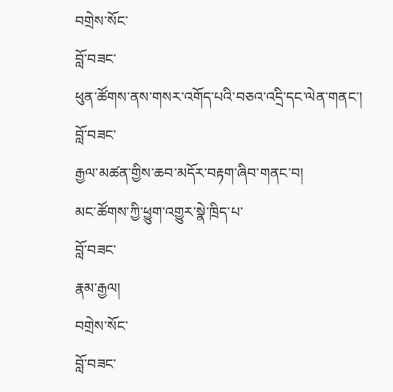བགྲེས་སོང་
བློ་བཟང་
ཕུན་ཚོགས་ནས་གསར་འགོད་པའི་བཅའ་འདྲི་དང་ལེན་གནང་།
བློ་བཟང་
རྒྱལ་མཚན་གྱིས་ཆབ་མདོར་བརྟག་ཞིབ་གནང་བ།
མང་ཚོགས་ཀྱི་ཕྱུག་འགྱུར་སྣེ་ཁྲིད་པ་
བློ་བཟང་
རྣམ་རྒྱལ།
བགྲེས་སོང་
བློ་བཟང་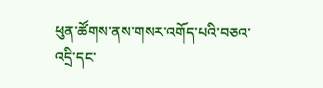ཕུན་ཚོགས་ནས་གསར་འགོད་པའི་བཅའ་འདྲི་དང་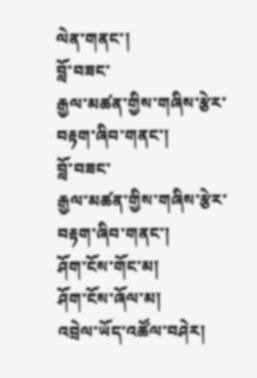ལེན་གནང་།
བློ་བཟང་
རྒྱལ་མཚན་གྱིས་གཞིས་རྩེར་བརྟག་ཞིབ་གནང་།
བློ་བཟང་
རྒྱལ་མཚན་གྱིས་གཞིས་རྩེར་བརྟག་ཞིབ་གནང་།
ཤོག་ངོས་གོང་མ།
ཤོག་ངོས་ཞོལ་མ།
འབྲེལ་ཡོད་འཚོལ་བཤེར།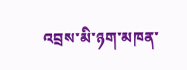འབྲས་མི་ཉག་མཁན་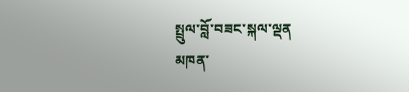སྤྲུལ་བློ་བཟང་སྐལ་ལྡན
མཁན་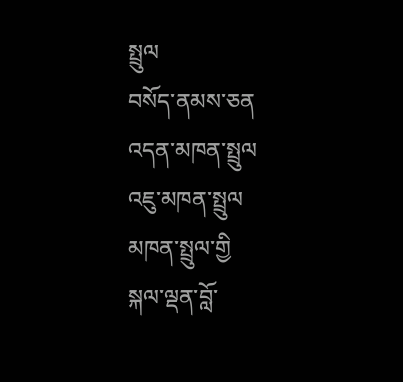སྤྲུལ
བསོད་ནམས་ཅན
འདན་མཁན་སྤྲུལ
འཇུ་མཁན་སྤྲུལ
མཁན་སྤྲུལ་གྱི
སྐལ་ལྡན་བློ་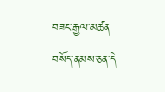བཟང་རྒྱལ་མཚན
བསོད་ནམས་ཅན་དེ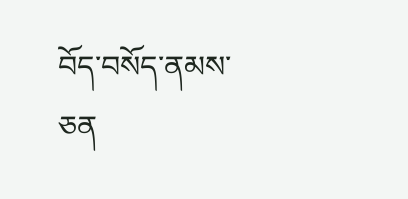བོད་བསོད་ནམས་ཅན